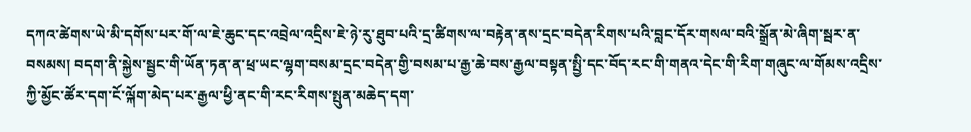དཀའ་ཚེགས་ཡེ་མི་དགོས་པར་གོ་ལ་ཇེ་ཆུང་དང་འབྲེལ་འདྲིས་ཇེ་ཉེ་རུ་ཐུབ་པའི་དྲ་ཚིགས་ལ་བརྟེན་ནས་དྲང་བདེན་རིགས་པའི་བླང་དོར་གསལ་བའི་སྒྲོན་མེ་ཞིག་སྦར་ན་བསམས། བདག་ནི་སྐྱེས་སྦྱང་གི་ཡོན་ཏན་ན་ཕྲ་ཡང་ལྷག་བསམ་དྲང་བདེན་གྱི་བསམ་པ་རྒྱ་ཆེ་བས་རྒྱལ་བསྟན་སྤྱི་དང་བོད་རང་གི་གནའ་དེང་གི་རིག་གཞུང་ལ་གོམས་འདྲིས་ཀྱི་མྱོང་ཚོར་དག་ངོ་ལྐོག་མེད་པར་རྒྱལ་ཕྱི་ནང་གི་རང་རིགས་སྤུན་མཆེད་དག་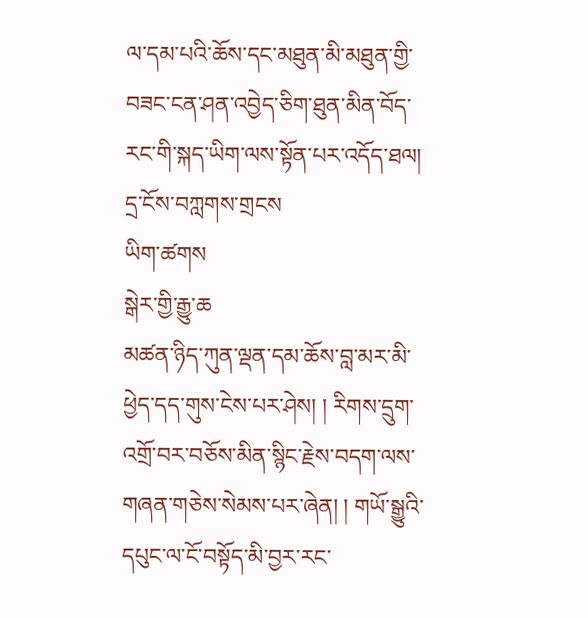ལ་དམ་པའི་ཆོས་དང་མཐུན་མི་མཐུན་གྱི་བཟང་ངན་ཤན་འབྱེད་ཅིག་ཐུན་མིན་བོད་རང་གི་སྐད་ཡིག་ལས་སྟོན་པར་འདོད་ཐལ།
དྲ་ངོས་བཀླགས་གྲངས
ཡིག་ཚགས
སྒེར་གྱི་རྒྱུ་ཆ
མཚན་ཉིད་ཀུན་ལྡན་དམ་ཆོས་བླ་མར་མི་ཕྱེད་དད་གུས་ངེས་པར་ཤེས། ། རིགས་དྲུག་འགྲོ་བར་བཅོས་མིན་སྙིང་རྗེས་བདག་ལས་གཞན་གཅེས་སེམས་པར་ཞེན། ། གཡོ་སྒྱུའི་དཔུང་ལ་ངོ་བསྟོད་མི་བྱར་རང་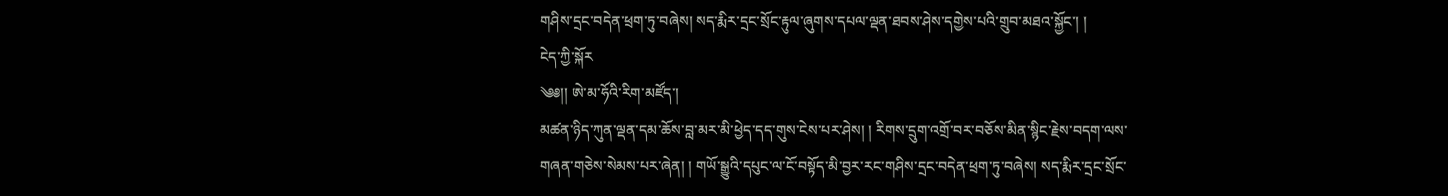གཤིས་དྲང་བདེན་ཕྲག་ཏུ་བཞེས། སད་རྨིར་དྲང་སྲོང་རྟུལ་ཞུགས་དཔལ་ལྡན་ཐབས་ཤེས་དགྱེས་པའི་གྲུབ་མཐའ་སྐྱོང་། །
ངེད་ཀྱི་སྐོར
༄༅།། ཨེ་མ་ཧོའི་རིག་མཛོད་།
མཚན་ཉིད་ཀུན་ལྡན་དམ་ཆོས་བླ་མར་མི་ཕྱེད་དད་གུས་ངེས་པར་ཤེས། ། རིགས་དྲུག་འགྲོ་བར་བཅོས་མིན་སྙིང་རྗེས་བདག་ལས་གཞན་གཅེས་སེམས་པར་ཞེན། ། གཡོ་སྒྱུའི་དཔུང་ལ་ངོ་བསྟོད་མི་བྱར་རང་གཤིས་དྲང་བདེན་ཕྲག་ཏུ་བཞེས། སད་རྨིར་དྲང་སྲོང་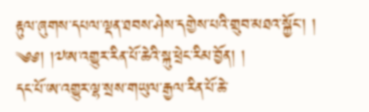རྟུལ་ཞུགས་དཔལ་ལྡན་ཐབས་ཤེས་དགྱེས་པའི་གྲུབ་མཐའ་སྐྱོང་། །
༄༅། །༧ཨ་འགྱུར་རིན་པོ་ཆེའི་སྐུ་ཕྲེང་རིམ་བྱོན། །
དང་པོ་ཨ་འགྱུར་ལྷ་སྲས་གཡུལ་རྒྱལ་རིན་པོ་ཆེ་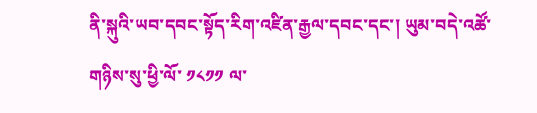ནི་སྐུའི་ཡབ་དབང་སྟོད་རིག་འཛིན་རྒྱལ་དབང་དང་། ཡུམ་བདེ་འཚོ་གཉིས་སུ་ཕྱི་ལོ་ ༡༨༡༡ ལ་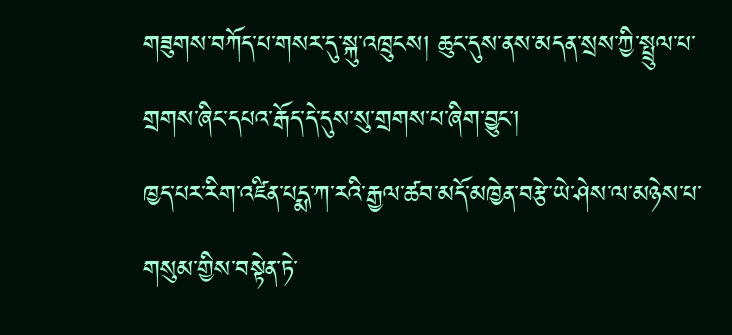གཟུགས་བཀོད་པ་གསར་དུ་སྐུ་འཁྲུངས། ཆུང་དུས་ནས་མདན་སྲས་ཀྱི་སྤྲུལ་པ་གྲགས་ཞིང་དཔའ་རྒོད་དེ་དུས་སུ་གྲགས་པ་ཞིག་བྱུང་།
ཁྱད་པར་རིག་འཛིན་པདྨ་ཀ་རའི་རྒྱལ་ཚབ་མདོ་མཁྱེན་བརྩེ་ཡེ་ཤེས་ལ་མཉེས་པ་གསུམ་གྱིས་བསྟེན་ཏེ་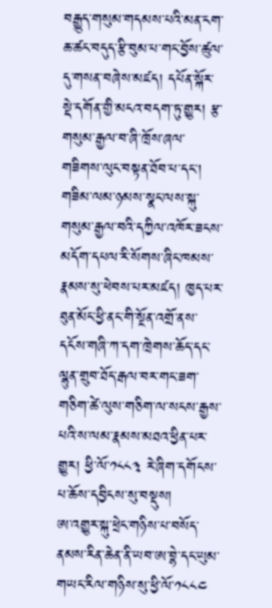བརྒྱུད་གསུམ་གདམས་པའི་མན་ངག་ཆ་ཚང་བདུད་རྩི་བུམ་པ་གང་བྱོས་ཚུལ་དུ་གསན་བཞེས་མཛད། དཔོན་སྐོར་སྡེ་དགོན་གྱི་མངའ་བདག་ཏུ་གྱུར། རྩ་གསུམ་རྒྱལ་བ་ཞི་ཁྲོས་ཞལ་གཟིགས་ལུང་བསྟན་ཐོབ་པ་དང་། གཟིམ་ལམ་ཉམས་སྣང་ལས་སྐུ་གསུམ་རྒྱལ་བའི་དཀྱིལ་འཁོར་ཟངས་མདོག་དཔལ་རི་སོགས་ཞིང་ཁམས་རྣམས་སུ་ཕེབས་པར་མཛད། ཁྱད་པར་ཐུན་མོང་ཕྱི་ནང་གི་སྔོན་འགྲོ་ནས་དངོས་གཞི་ཀ་དག་ཁྲེགས་ཆོད་དང་ལྷུན་གྲུབ་ཐོད་རྒལ་བར་གང་ཟག་གཅིག་ཚེ་ལུས་གཅིག་ལ་སངས་རྒྱས་པའི་ས་ལམ་རྣམས་མཐའ་ཕྱིན་པར་གྱུར། ཕྱི་ལོ་༡༨༨༣ རེ་ཞིག་དགོངས་པ་ཆོས་དབྱིངས་སུ་བསྡུས།
ཨ་འགྱུར་སྐུ་ཕྲེང་གཉིས་པ་བསོད་ནམས་རིན་ཆེན་ནི་ཡབ་ཨ་བྷེ་དང་ཡུམ་གཡང་རིལ་གཉིས་སུ་ཕྱི་ལོ་༡༨༨༤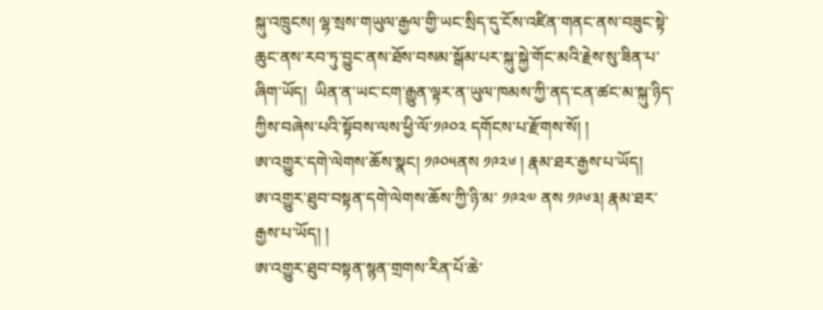སྐུ་འཁྲུངས། ལྷ་སྲས་གཡུལ་རྒྱལ་གྱི་ཡང་སྲིད་དུ་ངོས་འཛིན་གནང་ནས་བཟུང་སྟེ་ཆུང་ནས་རབ་ཏུ་བྱུང་ནས་ཐོས་བསམ་སྒོམ་པར་སྐུ་སྐྱེ་གོང་མའི་རྗེས་སུ་ཟིན་པ་ཞིག་ཡོད།  ཡིན་ན་ཡང་ངག་རྒྱུན་ལྟར་ན་ཡུལ་ཁམས་ཀྱི་ནད་ངན་ཚང་མ་སྐུ་ཉིད་ཀྱིས་བཞེས་པའི་སྟོབས་ལས་ཕྱི་ལོ་༡༩༠༢ དགོངས་པ་རྫོགས་སོ། །
ཨ་འགྱུར་དགེ་ལེགས་ཆོས་སྣང། ༡༩༠༥ནས ༡༩༢༦ ། རྣམ་ཐར་རྒྱས་པ་ཡོད།
ཨ་འགྱུར་ཐུབ་བསྟན་དགེ་ལེགས་ཆོས་ཀྱི་ཉི་མ་ ༡༩༢༧ ནས ༡༩༦༣། རྣམ་ཐར་རྒྱས་པ་ཡོད། །
ཨ་འགྱུར་ཐུབ་བསྟན་སྙན་གྲགས་རིན་པོ་ཆེ་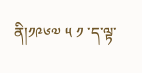ནི།༡༩༦༧ ༥ ༡ ་ད་ལྟ་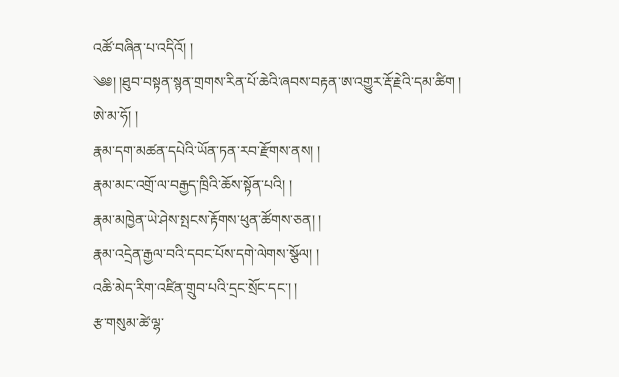འཚོ་བཞིན་པ་འདིའོ། །
༄༅། །ཐུབ་བསྟན་སྙན་གྲགས་རིན་པོ་ཆེའི་ཞབས་བརྟན་ཨ་འགྱུར་རྡོ་རྗེའི་དམ་ཚིག །
ཨེ་མ་ཧོ། །
རྣམ་དག་མཚན་དཔེའི་ཡོན་ཏན་རབ་རྫོགས་ནས། །
རྣམ་མང་འགྲོ་ལ་བརྒྱད་ཁྲིའི་ཆོས་སྟོན་པའི། །
རྣམ་མཁྱེན་ཡེ་ཤེས་སྤངས་རྟོགས་ཕུན་ཚོགས་ཅན། །
རྣམ་འདྲེན་རྒྱལ་བའི་དབང་པོས་དགེ་ལེགས་སྩོལ། །
འཆི་མེད་རིག་འཛིན་གྲུབ་པའི་དྲང་སྲོང་དང་། །
རྩ་གསུམ་ཚེ་ལྷ་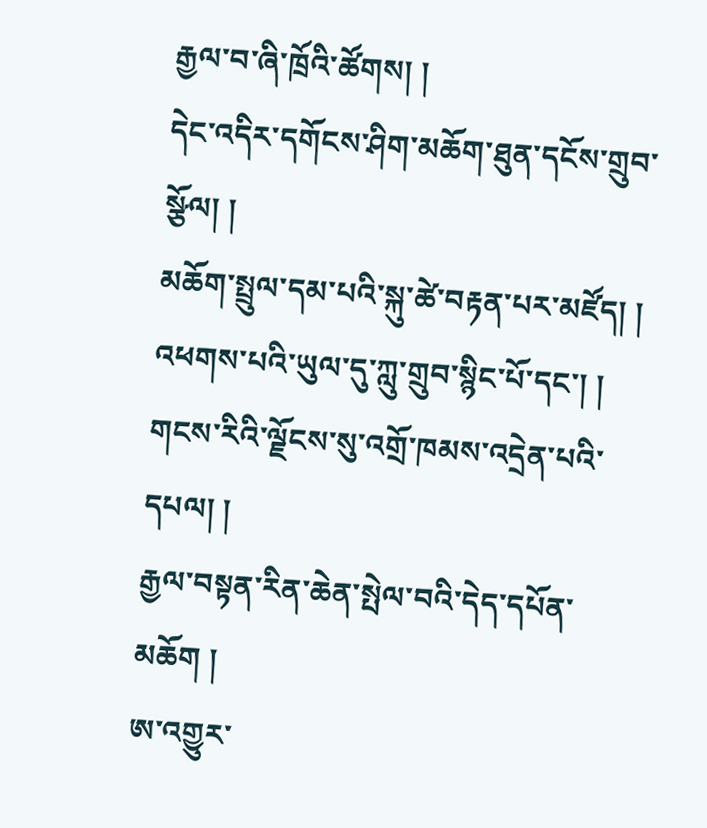རྒྱལ་བ་ཞི་ཁྲོའི་ཚོགས། །
དེང་འདིར་དགོངས་ཤིག་མཆོག་ཐུན་དངོས་གྲུབ་སྩོལ། །
མཆོག་སྤྲུལ་དམ་པའི་སྐུ་ཚེ་བརྟན་པར་མཛོད། །
འཕགས་པའི་ཡུལ་དུ་ཀླུ་གྲུབ་སྙིང་པོ་དང་། །
གངས་རིའི་ལྗོངས་སུ་འགྲོ་ཁམས་འདྲེན་པའི་དཔལ། །
རྒྱལ་བསྟན་རིན་ཆེན་སྤེལ་བའི་དེད་དཔོན་མཆོག །
ཨ་འགྱུར་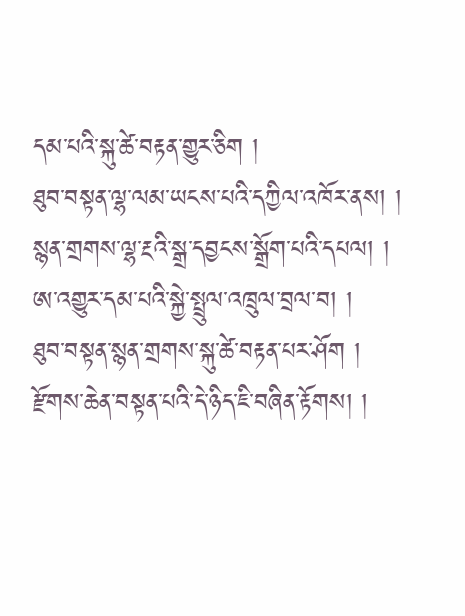དམ་པའི་སྐུ་ཚེ་བརྟན་གྱུར་ཅིག །
ཐུབ་བསྟན་ལྷ་ལམ་ཡངས་པའི་དཀྱིལ་འཁོར་ནས། །
སྙན་གྲགས་ལྷ་རྔའི་སྒྲ་དབྱངས་སྒྲོག་པའི་དཔལ། །
ཨ་འགྱུར་དམ་པའི་སྐྱེ་སྤྲུལ་འཁྲུལ་བྲལ་བ། །
ཐུབ་བསྟན་སྙན་གྲགས་སྐུ་ཚེ་བརྟན་པར་ཤོག །
རྫོགས་ཆེན་བསྟན་པའི་དེ་ཉིད་ཇི་བཞིན་རྟོགས། །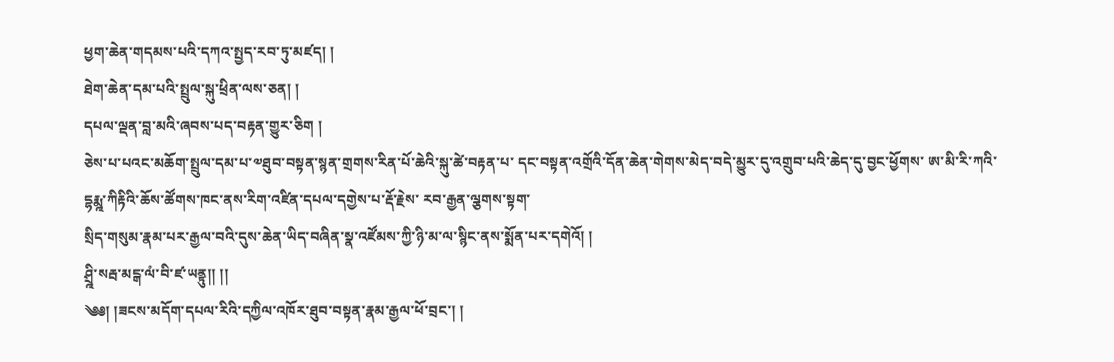ཕྱག་ཆེན་གདམས་པའི་དཀའ་སྤྱད་རབ་ཏུ་མཛད། །
ཐེག་ཆེན་དམ་པའི་སྤྲུལ་སྐུ་ཕྲིན་ལས་ཅན། །
དཔལ་ལྡན་བླ་མའི་ཞབས་པད་བརྟན་གྱུར་ཅིག །
ཅེས་པ་པའང་མཆོག་སྤྲུལ་དམ་པ་༧ཐུབ་བསྟན་སྙན་གྲགས་རིན་པོ་ཆེའི་སྐུ་ཚེ་བརྟན་པ་ དང་བསྟན་འགྲོའི་དོན་ཆེན་གེགས་མེད་བདེ་མྱུར་དུ་འགྲུབ་པའི་ཆེད་དུ་བྱང་ཕྱོགས་ ཨ་མི་རི་ཀའི་དྷརྨྰ་ཀིརྟིའི་ཆོས་ཚོགས་ཁང་ནས་རིག་འཛིན་དཔལ་དགྱེས་པ་རྡོ་རྗེས་ རབ་རྒྱན་ལྕགས་སྟག་
སྲིད་གསུམ་རྣམ་པར་རྒྱལ་བའི་དུས་ཆེན་ཡིད་བཞིན་སྣ་འཛོམས་ཀྱི་ཉི་མ་ལ་སྙིང་ནས་སྨོན་པར་དགེའོ། །
ཤྲྰི་སརྦ་མངྒ་ལཾ་བི་ཛ་ཡནྟུ།། །།
༄༅། །ཟངས་མདོག་དཔལ་རིའི་དཀྱིལ་འཁོར་ཐུབ་བསྟན་རྣམ་རྒྱལ་ཕོ་བྲང་། །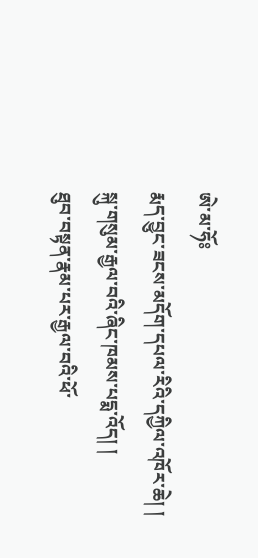ཨེ་མ་ཧོཿ
རྨད་བྱུང་ཟངས་མདོག་དཔལ་རིའི་དཀྱིལ་འཁོར་ཆེ། །
སྐུ་གསུམ་རྒྱལ་བའི་ཞིང་ཁམས་པདྨ་འོད། །
ཐུབ་བསྟན་རྣམ་པར་རྒྱལ་བའི་ཕོ་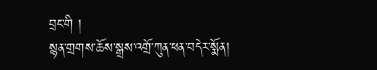བྲང་གི །
སྙན་གྲགས་ཆོས་སྒྲས་འགྲོ་ཀུན་ཕན་བདེར་སྨོན།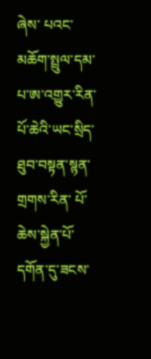ཞེས་ པའང་མཆོག་སྤྲུལ་དམ་པ་ཨ་འགྱུར་རིན་པོ་ཆེའི་ཡང་སྲིད་ཐུབ་བསྟན་སྙན་གྲགས་རིན་ པོ་ཆེས་སྐྱེན་པོ་དགོན་དུ་ཟངས་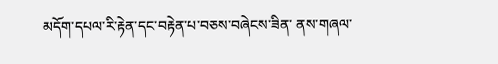མདོག་དཔལ་རི་རྟེན་དང་བརྟེན་པ་བཅས་བཞེངས་ཟིན་ ནས་གཞལ་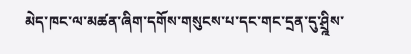མེད་ཁང་ལ་མཚན་ཞིག་དགོས་གསུངས་པ་དང་གང་དྲན་དུ་ཤྲྰིས་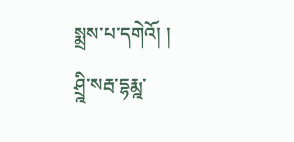སྨྲས་པ་དགེའོ། །
ཤྲྰི་སརྦ་དྷརྨྰ་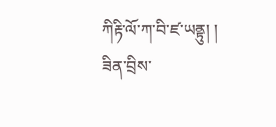ཀིརྟི་ལོ་ཀ་བི་ཛ་ཡནྟུ། །
ཟིན་བྲིས་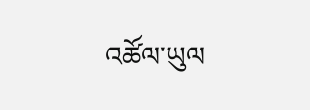འཚོལ་ཡུལ